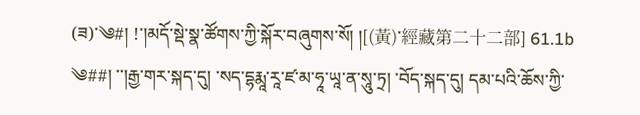(ཟ)་༄#། !་།མདོ་སྡེ་སྣ་ཚོགས་ཀྱི་སྐོར་བཞུགས་སོ། །[(黃)་經藏第二十二部] 61.1b ༄##། ་་།རྒྱ་གར་སྐད་དུ། ་སད་དྷརྨཱ་རཱ་ཛ་མ་ཧཱ་ཡཱ་ན་སཱུ་ཏྲ། ་བོད་སྐད་དུ། དམ་པའི་ཆོས་ཀྱི་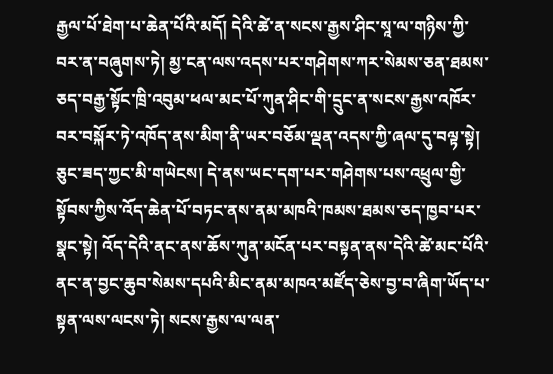རྒྱལ་པོ་ཐེག་པ་ཆེན་པོའི་མདོ། དེའི་ཚེ་ན་སངས་རྒྱས་ཤིང་སཱ་ལ་གཉིས་ཀྱི་བར་ན་བཞུགས་ཏེ། མྱ་ངན་ལས་འདས་པར་གཤེགས་ཀར་སེམས་ཅན་ཐམས་ཅད་བརྒྱ་སྟོང་ཁྲི་འབུམ་ཕལ་མང་པོ་ཀུན་ཤིང་གི་དྲུང་ན་སངས་རྒྱས་འཁོར་བར་བསྐོར་ཏེ་འཁོད་ནས་མིག་ནི་ཡར་བཅོམ་ལྡན་འདས་ཀྱི་ཞལ་དུ་བལྟ་སྟེ། ཅུང་ཟད་ཀྱང་མི་གཡེངས། དེ་ནས་ཡང་དག་པར་གཤེགས་པས་འཕྲུལ་གྱི་སྟོབས་ཀྱིས་འོད་ཆེན་པོ་བཏང་ནས་ནམ་མཁའི་ཁམས་ཐམས་ཅད་ཁྱབ་པར་སྣང་སྟེ། འོད་དེའི་ནང་ནས་ཆོས་ཀུན་མངོན་པར་བསྟན་ནས་དེའི་ཚེ་མང་པོའི་ནང་ན་བྱང་ཆུབ་སེམས་དཔའི་མིང་ནམ་མཁའ་མཛོད་ཅེས་བྱ་བ་ཞིག་ཡོད་པ་སྟན་ལས་ལངས་ཏེ། སངས་རྒྱས་ལ་ལན་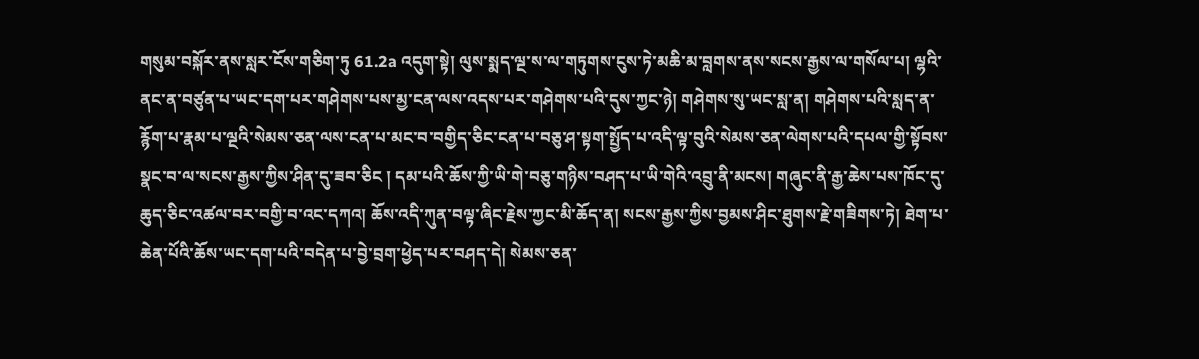གསུམ་བསྐོར་ནས་སླར་ངོས་གཅིག་ཏུ 61.2a འདུག་སྟེ། ལུས་སྨད་ལྔ་ས་ལ་གཏུགས་ངུས་ཏེ་མཆི་མ་བླགས་ནས་སངས་རྒྱས་ལ་གསོལ་པ། ལྷའི་ནང་ན་བཙུན་པ་ཡང་དག་པར་གཤེགས་པས་མྱ་ངན་ལས་འདས་པར་གཤེགས་པའི་དུས་ཀྱང་ཉེ། གཤེགས་སུ་ཡང་སླ་ན། གཤེགས་པའི་སླད་ན་རྙོག་པ་རྣམ་པ་ལྔའི་སེམས་ཅན་ལས་ངན་པ་མང་བ་བགྱིད་ཅིང་ངན་པ་བཅུ་ཤ་སྟག་སྤྱོད་པ་འདི་ལྟ་བུའི་སེམས་ཅན་ལེགས་པའི་དཔལ་གྱི་སྟོབས་སྣང་བ་ལ་སངས་རྒྱས་ཀྱིས་ཤིན་དུ་ཟབ་ཅིང ། དམ་པའི་ཆོས་ཀྱི་ཡི་གེ་བཅུ་གཉིས་བཤད་པ་ཡི་གེའི་འབྲུ་ནི་མངས། གཞུང་ནི་རྒྱ་ཆེས་པས་ཁོང་དུ་ཆུད་ཅིང་འཚལ་བར་བགྱི་བ་འང་དཀའ། ཆོས་འདི་ཀུན་བལྟ་ཞིང་རྗེས་ཀྱང་མི་ཆོད་ན། སངས་རྒྱས་ཀྱིས་བྱམས་ཤིང་ཐུགས་རྗེ་གཟིགས་ཏེ། ཐེག་པ་ཆེན་པོའི་ཆོས་ཡང་དག་པའི་བདེན་པ་བྱེ་བྲག་ཕྱེད་པར་བཤད་དེ། སེམས་ཅན་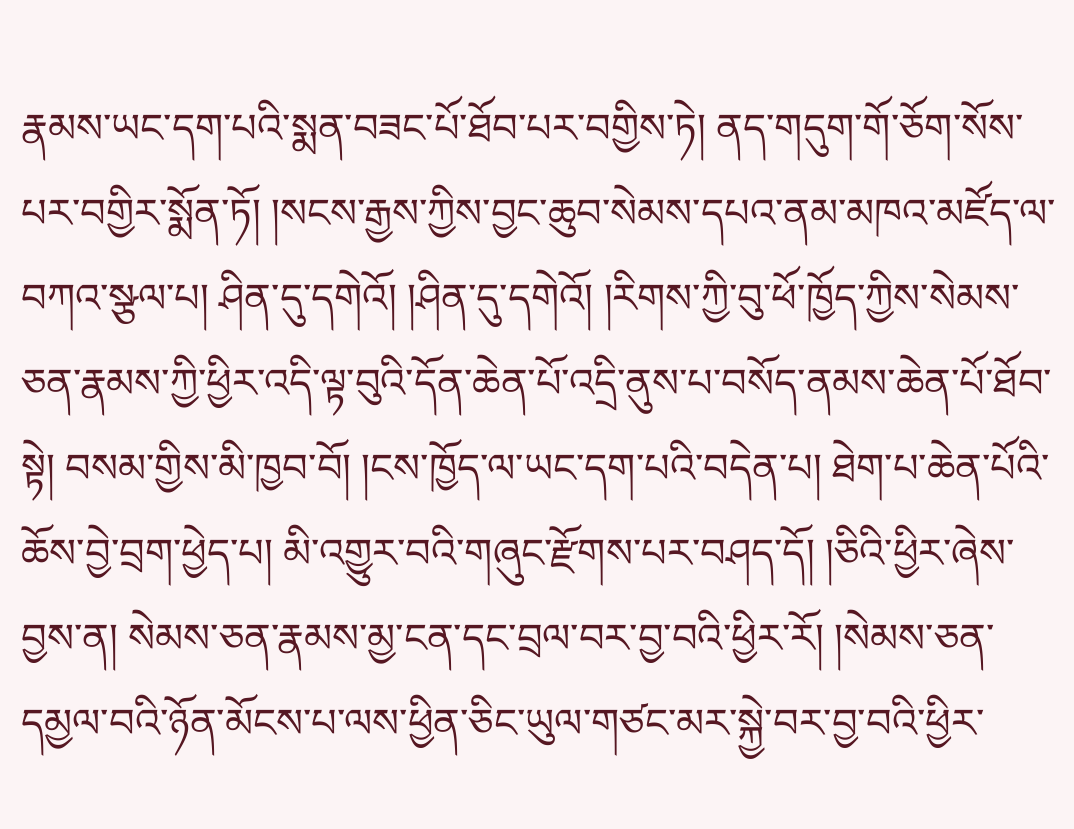རྣམས་ཡང་དག་པའི་སྨན་བཟང་པོ་ཐོབ་པར་བགྱིས་ཏེ། ནད་གདུག་གོ་ཅོག་སོས་པར་བགྱིར་སྨོན་ཏོ། །སངས་རྒྱས་ཀྱིས་བྱང་ཆུབ་སེམས་དཔའ་ནམ་མཁའ་མཛོད་ལ་བཀའ་སྩལ་པ། ཤིན་དུ་དགེའོ། །ཤིན་དུ་དགེའོ། །རིགས་ཀྱི་བུ་ཕོ་ཁྱོད་ཀྱིས་སེམས་ཅན་རྣམས་ཀྱི་ཕྱིར་འདི་ལྟ་བུའི་དོན་ཆེན་པོ་འདྲི་ནུས་པ་བསོད་ནམས་ཆེན་པོ་ཐོབ་སྟེ། བསམ་གྱིས་མི་ཁྱབ་བོ། །ངས་ཁྱོད་ལ་ཡང་དག་པའི་བདེན་པ། ཐེག་པ་ཆེན་པོའི་ཆོས་བྱེ་བྲག་ཕྱེད་པ། མི་འགྱུར་བའི་གཞུང་རྫོགས་པར་བཤད་དོ། །ཅིའི་ཕྱིར་ཞེས་བྱས་ན། སེམས་ཅན་རྣམས་མྱ་ངན་དང་བྲལ་བར་བྱ་བའི་ཕྱིར་རོ། །སེམས་ཅན་དམྱལ་བའི་ཉོན་མོངས་པ་ལས་ཕྱིན་ཅིང་ཡུལ་གཙང་མར་སྐྱེ་བར་བྱ་བའི་ཕྱིར་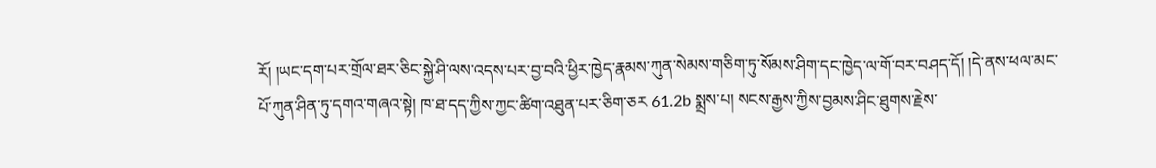རོ། །ཡང་དག་པར་གྲོལ་ཐར་ཅིང་སྐྱེ་ཤི་ལས་འདས་པར་བྱ་བའི་ཕྱིར་ཁྱེད་རྣམས་ཀུན་སེམས་གཅིག་ཏུ་སོམས་ཤིག་དང་ཁྱེད་ལ་གོ་བར་བཤད་དོ། །དེ་ནས་ཕལ་མང་པོ་ཀུན་ཤིན་ཏུ་དགའ་གཞའ་སྟེ། ཁ་ཐ་དད་ཀྱིས་ཀྱང་ཚིག་འཐུན་པར་ཅིག་ཅར 61.2b སྨྲས་པ། སངས་རྒྱས་ཀྱིས་བྱམས་ཤིང་ཐུགས་རྗེས་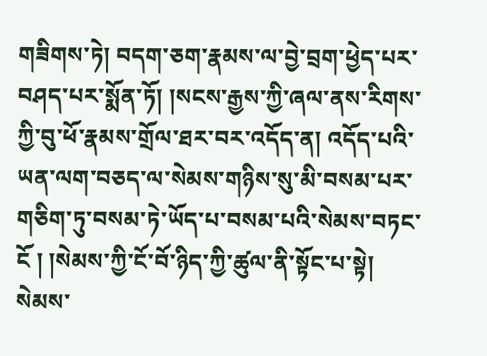གཟིགས་ཏེ། བདག་ཅག་རྣམས་ལ་བྱེ་བྲག་ཕྱེད་པར་བཤད་པར་སྨོན་ཏོ། །སངས་རྒྱས་ཀྱི་ཞལ་ནས་རིགས་ཀྱི་བུ་ཕོ་རྣམས་གྲོལ་ཐར་བར་འདོད་ན། འདོད་པའི་ཡན་ལག་བཅད་ལ་སེམས་གཉིས་སུ་མི་བསམ་པར་གཅིག་ཏུ་བསམ་ཏེ་ཡོད་པ་བསམ་པའི་སེམས་བཏང་ངོ ། །སེམས་ཀྱི་ངོ་བོ་ཉིད་ཀྱི་ཚུལ་ནི་སྟོང་པ་སྟེ། སེམས་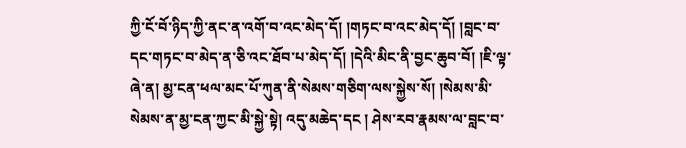ཀྱི་ངོ་བོ་ཉིད་ཀྱི་ནང་ན་འགོ་བ་འང་མེད་དོ། །གཏང་བ་འང་མེད་དོ། །བླང་བ་དང་གཏང་བ་མེད་ན་ཅི་འང་ཐོབ་པ་མེད་དོ། །དེའི་མིང་ནི་བྱང་ཆུབ་བོ། །ཇི་ལྟ་ཞེ་ན། མྱ་ངན་ཕལ་མང་པོ་ཀུན་ནི་སེམས་གཅིག་ལས་སྐྱེས་སོ། །སེམས་མི་སེམས་ན་མྱ་ངན་ཀྱང་མི་སྐྱེ་སྟེ། འདུ་མཆེད་དང ། ཤེས་རབ་རྣམས་ལ་བླང་བ་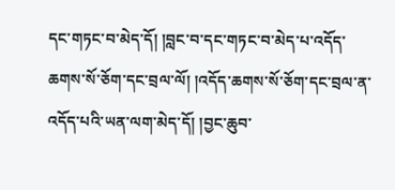དང་གཏང་བ་མེད་དོ། །བླང་བ་དང་གཏང་བ་མེད་པ་འདོད་ཆགས་སོ་ཅོག་དང་བྲལ་ལོ། །འདོད་ཆགས་སོ་ཅོག་དང་བྲལ་ན་འདོད་པའི་ཡན་ལག་མེད་དོ། །བྱང་ཆུབ་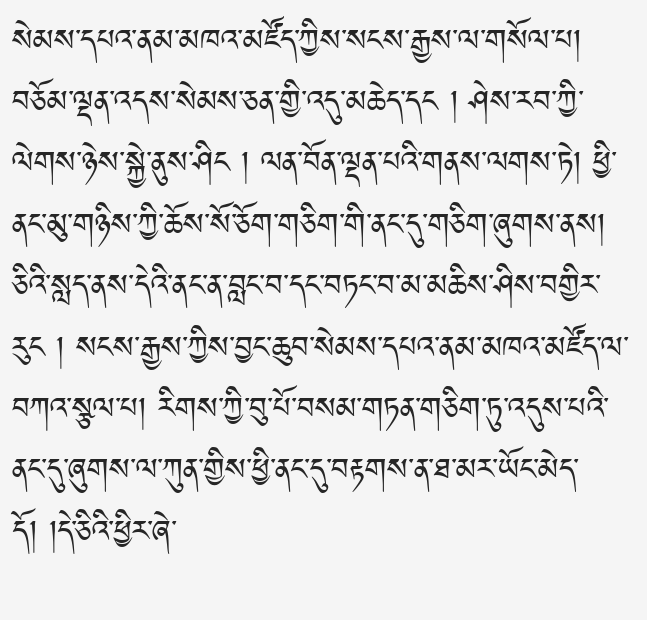སེམས་དཔའ་ནམ་མཁའ་མཛོད་ཀྱིས་སངས་རྒྱས་ལ་གསོལ་པ། བཅོམ་ལྡན་འདས་སེམས་ཅན་གྱི་འདུ་མཆེད་དང ། ཤེས་རབ་ཀྱི་ལེགས་ཉེས་སྐྱེ་ནུས་ཤིང ། ལན་བོན་ལྡན་པའི་གནས་ལགས་ཏེ། ཕྱི་ནང་མུ་གཉིས་ཀྱི་ཆོས་སོ་ཅོག་གཅིག་གི་ནང་དུ་གཅིག་ཞུགས་ནས། ཅིའི་སླད་ནས་དེའི་ནང་ན་བླང་བ་དང་བཏང་བ་མ་མཆིས་ཤིས་བགྱིར་རུང ། སངས་རྒྱས་ཀྱིས་བྱང་ཆུབ་སེམས་དཔའ་ནམ་མཁའ་མཛོད་ལ་བཀའ་སྩལ་པ། རིགས་ཀྱི་བུ་པོ་བསམ་གཏན་གཅིག་ཏུ་འདུས་པའི་ནང་དུ་ཞུགས་ལ་ཀུན་གྱིས་ཕྱི་ནང་དུ་བརྟགས་ན་ཐ་མར་ཡོང་མེད་དོ། །དེ་ཅིའི་ཕྱིར་ཞེ་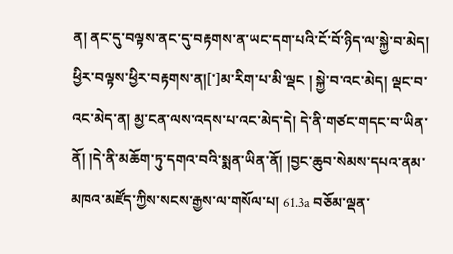ན། ནང་དུ་བལྟས་ནང་དུ་བརྟགས་ན་ཡང་དག་པའི་ངོ་བོ་ཉིད་ལ་སྐྱེ་བ་མེད། ཕྱིར་བལྟས་ཕྱིར་བརྟགས་ན།[་]མ་རིག་པ་མི་ལྡང ། སྐྱེ་བ་འང་མེད། ལྡང་བ་འང་མེད་ན། མྱ་ངན་ལས་འདས་པ་འང་མེད་དེ། དེ་ནི་གཙང་གདང་བ་ཡིན་ནོ། །དེ་ནི་མཆོག་ཏུ་དགའ་བའི་སྨན་ཡིན་ནོ། །བྱང་ཆུབ་སེམས་དཔའ་ནམ་མཁའ་མཛོད་ཀྱིས་སངས་རྒྱས་ལ་གསོལ་པ། 61.3a བཅོམ་ལྡན་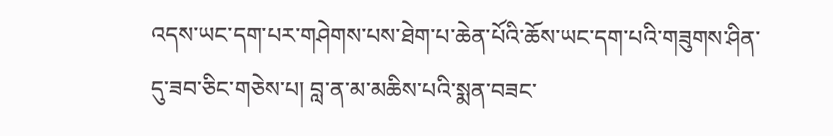འདས་ཡང་དག་པར་གཤེགས་པས་ཐེག་པ་ཆེན་པོའི་ཆོས་ཡང་དག་པའི་གཟུགས་ཤིན་དུ་ཟབ་ཅིང་གཅེས་པ། བླ་ན་མ་མཆིས་པའི་སྨན་བཟང་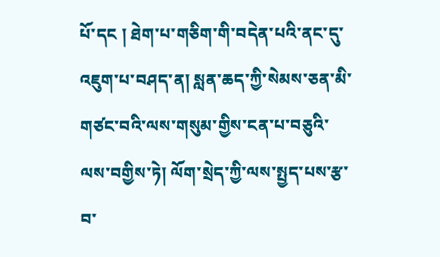པོ་དང ། ཐེག་པ་གཅིག་གི་བདེན་པའི་ནང་དུ་འཇུག་པ་བཤད་ན། སླན་ཆད་ཀྱི་སེམས་ཅན་མི་གཙང་བའི་ལས་གསུམ་གྱིས་ངན་པ་བཅུའི་ལས་བགྱིས་ཏེ། ལོག་སྲེད་ཀྱི་ལས་སྤྱད་པས་རྩ་བ་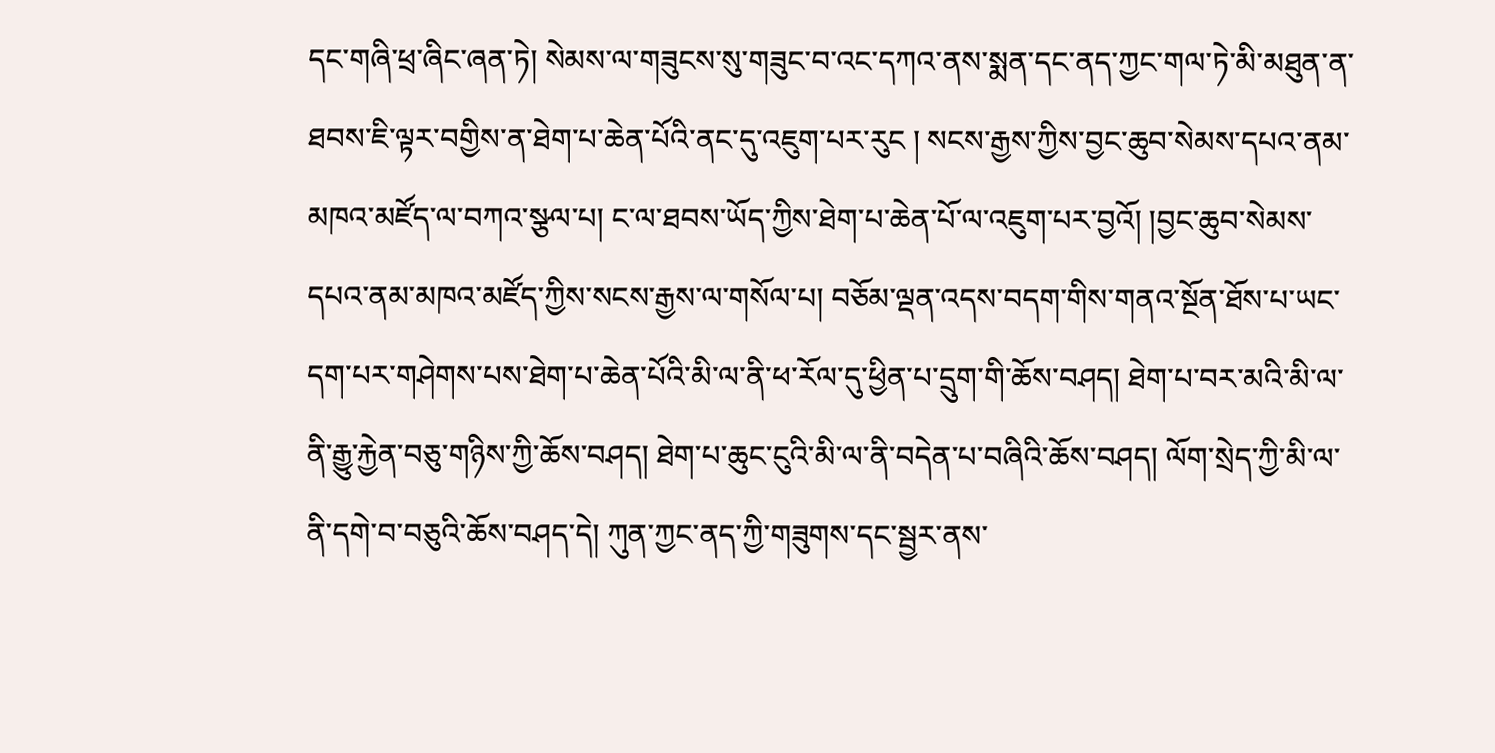དང་གཞི་ཕྲ་ཞིང་ཞན་ཏེ། སེམས་ལ་གཟུངས་སུ་གཟུང་བ་འང་དཀའ་ནས་སྨན་དང་ནད་ཀྱང་གལ་ཏེ་མི་མཐུན་ན་ཐབས་ཇི་ལྟར་བགྱིས་ན་ཐེག་པ་ཆེན་པོའི་ནང་དུ་འཇུག་པར་རུང ། སངས་རྒྱས་ཀྱིས་བྱང་ཆུབ་སེམས་དཔའ་ནམ་མཁའ་མཛོད་ལ་བཀའ་སྩལ་པ། ང་ལ་ཐབས་ཡོད་ཀྱིས་ཐེག་པ་ཆེན་པོ་ལ་འཇུག་པར་བྱའོ། །བྱང་ཆུབ་སེམས་དཔའ་ནམ་མཁའ་མཛོད་ཀྱིས་སངས་རྒྱས་ལ་གསོལ་པ། བཅོམ་ལྡན་འདས་བདག་གིས་གནའ་སྔོན་ཐོས་པ་ཡང་དག་པར་གཤེགས་པས་ཐེག་པ་ཆེན་པོའི་མི་ལ་ནི་ཕ་རོལ་དུ་ཕྱིན་པ་དྲུག་གི་ཆོས་བཤད། ཐེག་པ་བར་མའི་མི་ལ་ནི་རྒྱུ་རྐྱེན་བཅུ་གཉིས་ཀྱི་ཆོས་བཤད། ཐེག་པ་ཆུང་ངུའི་མི་ལ་ནི་བདེན་པ་བཞིའི་ཆོས་བཤད། ལོག་སྲེད་ཀྱི་མི་ལ་ནི་དགེ་བ་བཅུའི་ཆོས་བཤད་དེ། ཀུན་ཀྱང་ནད་ཀྱི་གཟུགས་དང་སྦྱར་ནས་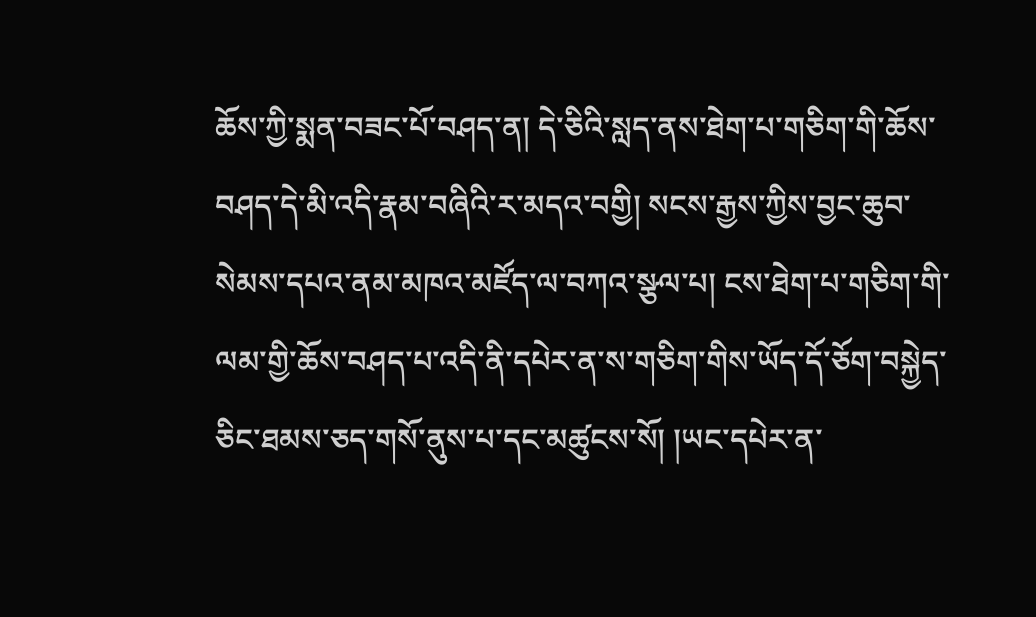ཆོས་ཀྱི་སྨན་བཟང་པོ་བཤད་ན། དེ་ཅིའི་སླད་ནས་ཐེག་པ་གཅིག་གི་ཆོས་བཤད་དེ་མི་འདི་རྣམ་བཞིའི་ར་མདའ་བགྱི། སངས་རྒྱས་ཀྱིས་བྱང་ཆུབ་སེམས་དཔའ་ནམ་མཁའ་མཛོད་ལ་བཀའ་སྩལ་པ། ངས་ཐེག་པ་གཅིག་གི་ལམ་གྱི་ཆོས་བཤད་པ་འདི་ནི་དཔེར་ན་ས་གཅིག་གིས་ཡོད་དོ་ཅོག་བསྐྱེད་ཅིང་ཐམས་ཅད་གསོ་ནུས་པ་དང་མཚུངས་སོ། །ཡང་དཔེར་ན་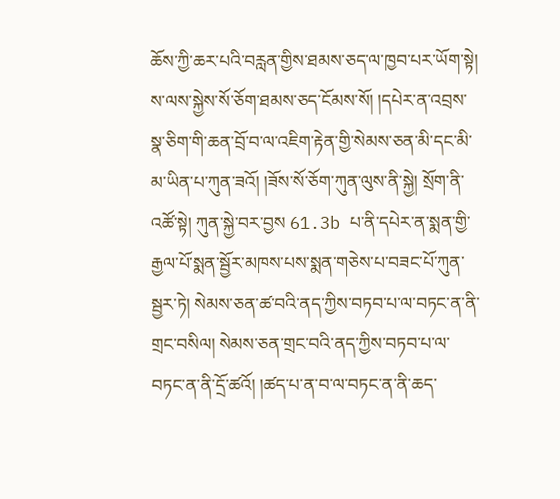ཆོས་ཀྱི་ཆར་པའི་བརླན་གྱིས་ཐམས་ཅད་ལ་ཁྱབ་པར་ཡོག་སྟེ། ས་ལས་སྐྱེས་སོ་ཅོག་ཐམས་ཅད་ངོམས་སོ། །དཔེར་ན་འབྲས་སྣ་ཅིག་གི་ཆན་བྲོ་བ་ལ་འཇིག་རྟེན་གྱི་སེམས་ཅན་མི་དང་མི་མ་ཡིན་པ་ཀུན་ཟའོ། །ཟོས་སོ་ཅོག་ཀུན་ལུས་ནི་སྐྱེ། སྲོག་ནི་འཚོ་སྟེ། ཀུན་སྐྱེ་བར་བྱས 61.3b པ་ནི་དཔེར་ན་སྨན་གྱི་རྒྱལ་པོ་སྨན་སྦྱོར་མཁས་པས་སྨན་གཅེས་པ་བཟང་པོ་ཀུན་སྦྱར་ཏེ། སེམས་ཅན་ཚ་བའི་ནད་ཀྱིས་བཏབ་པ་ལ་བཏང་ན་ནི་གྲང་བསིལ། སེམས་ཅན་གྲང་བའི་ནད་ཀྱིས་བཏབ་པ་ལ་བཏང་ན་ནི་དྲོ་ཚའོ། །ཚད་པ་ན་བ་ལ་བཏང་ན་ནི་ཆད་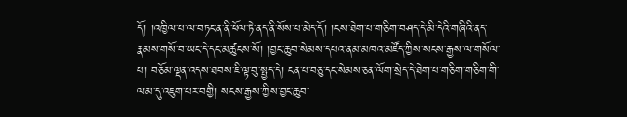དོ། །འཁྱིལ་པ་ལ་བཏང་ན་ནི་ཕོལ་ཏེ་ནད་ནི་སོས་པ་མེད་དོ། །ངས་ཐེག་པ་གཅིག་བཤད་དེ་མི་དེའི་གཞིའི་ནད་རྣམས་གསོ་བ་ཡང་དེ་དང་མཚུངས་སོ། །བྱང་ཆུབ་སེམས་དཔའ་ནམ་མཁའ་མཛོད་ཀྱིས་སངས་རྒྱས་ལ་གསོལ་པ། བཅོམ་ལྡན་འདས་ཐབས་ཇི་ལྟ་བུ་སྤྱད་དེ། ངན་པ་བཅུ་དང་སེམས་ཅན་ལོག་སྲེད་དེ་ཐེག་པ་གཅིག་གཅིག་གི་ལམ་དུ་འཇུག་པར་བགྱི། སངས་རྒྱས་ཀྱིས་བྱང་ཆུབ་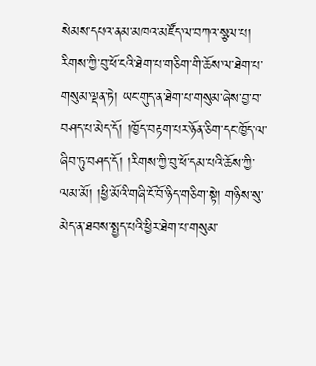སེམས་དཔའ་ནམ་མཁའ་མཛོད་ལ་བཀའ་སྩལ་པ། རིགས་ཀྱི་བུ་ཕོ་ངའི་ཐེག་པ་གཅིག་གི་ཆོས་ལ་ཐེག་པ་གསུམ་ལྡན་ཏེ། ཡང་གུད་ན་ཐེག་པ་གསུམ་ཞེས་བྱ་བ་བཤད་པ་མེད་དོ། །ཁྱོད་བརྟག་པར་ཉོན་ཅིག་དང་ཁྱོད་ལ་ཞིབ་ཏུ་བཤད་དོ། །རིགས་ཀྱི་བུ་ཕོ་དམ་པའི་ཆོས་ཀྱི་ལམ་མོ། །ཕྱི་མོའི་གཞི་ངོ་བོ་ཉིད་གཅིག་སྟེ། གཉིས་སུ་མེད་ན་ཐབས་སྤྱད་པའི་ཕྱིར་ཐེག་པ་གསུམ་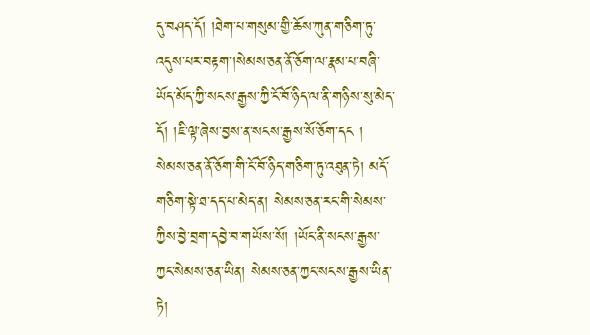དུ་བཤད་དོ། །ཐེག་པ་གསུམ་གྱི་ཆོས་ཀུན་གཅིག་ཏུ་འདུས་པར་བརྟག་།སེམས་ཅན་ནོ་ཅོག་ལ་རྣམ་པ་བཞི་ཡོད་མོད་ཀྱི་སངས་རྒྱས་ཀྱི་ངོ་བོ་ཉིད་ལ་ནི་གཉིས་སུ་མེད་དོ། །ཇི་ལྟ་ཞེས་བྱས་ན་སངས་རྒྱས་སོ་ཅོག་དང ། སེམས་ཅན་ནོ་ཅོག་གི་ངོ་བོ་ཉིད་གཅིག་ཏུ་འཐུན་ཏེ། མདོ་གཅིག་སྟེ་ཐ་དད་པ་མེད་ན། སེམས་ཅན་རང་གི་སེམས་ཀྱིས་བྱེ་བྲག་དབྱེ་བ་གཡོས་སོ། །ཡོང་ནི་སངས་རྒྱས་ཀྱང་སེམས་ཅན་ཡིན། སེམས་ཅན་ཀྱང་སངས་རྒྱས་ཡིན་ཏེ།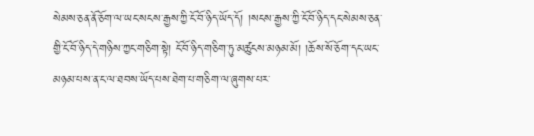སེམས་ཅན་ནོ་ཅོག་ལ་ཡང་སངས་རྒྱས་ཀྱི་ངོ་བོ་ཉིད་ཡོད་དོ། །སངས་རྒྱས་ཀྱི་ངོ་བོ་ཉིད་དང་སེམས་ཅན་གྱི་ངོ་བོ་ཉིད་དེ་གཉིས་ཀྱང་གཅིག་སྟེ། ངོ་བོ་ཉིད་གཅིག་ཏུ་མཚུངས་མཉམ་མོ། །ཆོས་སོ་ཅོག་དང་ཡང་མཉམ་པས་ན་ང་ལ་ཐབས་ཡོད་པས་ཐེག་པ་གཅིག་ལ་ཞུགས་པར་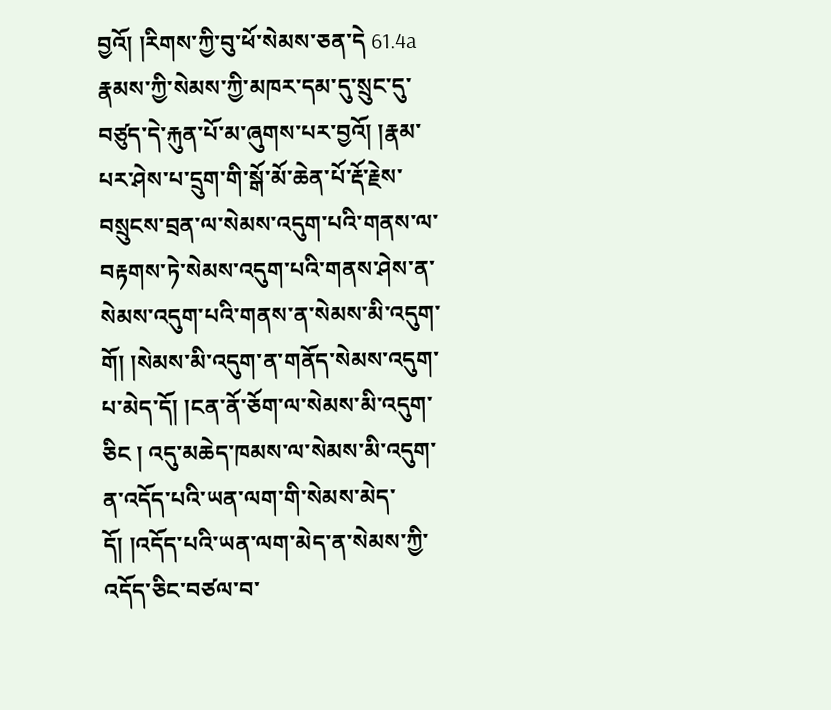བྱའོ། །རིགས་ཀྱི་བུ་ཕོ་སེམས་ཅན་དེ 61.4a རྣམས་ཀྱི་སེམས་ཀྱི་མཁར་དམ་དུ་སྲུང་དུ་བཙུད་དེ་རྐུན་པོ་མ་ཞུགས་པར་བྱའོ། །རྣམ་པར་ཤེས་པ་དྲུག་གི་སྒོ་མོ་ཆེན་པོ་རྡོ་རྗེས་བསྲུངས་བྲན་ལ་སེམས་འདུག་པའི་གནས་ལ་བརྟགས་ཏེ་སེམས་འདུག་པའི་གནས་ཤེས་ན་སེམས་འདུག་པའི་གནས་ན་སེམས་མི་འདུག་གོ། །སེམས་མི་འདུག་ན་གནོད་སེམས་འདུག་པ་མེད་དོ། །ངན་ནོ་ཅོག་ལ་སེམས་མི་འདུག་ཅིང ། འདུ་མཆེད་ཁམས་ལ་སེམས་མི་འདུག་ན་འདོད་པའི་ཡན་ལག་གི་སེམས་མེད་དོ། །འདོད་པའི་ཡན་ལག་མེད་ན་སེམས་ཀྱི་འདོད་ཅིང་བཙལ་བ་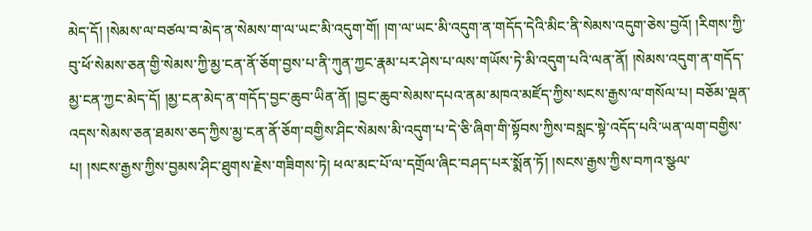མེད་དོ། །སེམས་ལ་བཙལ་བ་མེད་ན་སེམས་ག་ལ་ཡང་མི་འདུག་གོ། །ག་ལ་ཡང་མི་འདུག་ན་གདོད་དེའི་མིང་ནི་སེམས་འདུག་ཅེས་བྱའོ། །རིགས་ཀྱི་བུ་ཕོ་སེམས་ཅན་གྱི་སེམས་ཀྱི་མྱ་ངན་ནོ་ཅོག་བྱས་པ་ནི་ཀུན་ཀྱང་རྣམ་པར་ཤེས་པ་ལས་གཡོས་ཏེ་མི་འདུག་པའི་ལན་ནོ། །སེམས་འདུག་ན་གདོད་མྱ་ངན་ཀྱང་མེད་དོ། །མྱ་ངན་མེད་ན་གདོད་བྱང་ཆུབ་ཡིན་ནོ། །བྱང་ཆུབ་སེམས་དཔའ་ནམ་མཁའ་མཛོད་ཀྱིས་སངས་རྒྱས་ལ་གསོལ་པ། བཅོམ་ལྡན་འདས་སེམས་ཅན་ཐམས་ཅད་ཀྱིས་མྱ་ངན་ནོ་ཅོག་བགྱིས་ཤིང་སེམས་མི་འདུག་པ་དེ་ཅི་ཞིག་གི་སྟོབས་ཀྱིས་བསླང་སྟེ་འདོད་པའི་ཡན་ལག་བགྱིས་པ། །སངས་རྒྱས་ཀྱིས་བྱམས་ཤིང་ཐུགས་རྗེས་གཟིགས་ཏེ། ཕལ་མང་པོ་ལ་དགྲོལ་ཞིང་བཤད་པར་སྨོན་ཏོ། །སངས་རྒྱས་ཀྱིས་བཀའ་སྩལ་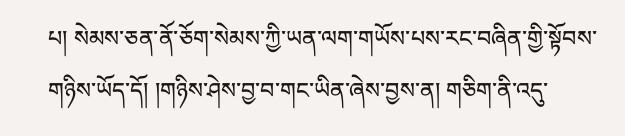པ། སེམས་ཅན་ནོ་ཅོག་སེམས་ཀྱི་ཡན་ལག་གཡོས་པས་རང་བཞིན་གྱི་སྟོབས་གཉིས་ཡོད་དོ། །གཉིས་ཤེས་བྱ་བ་གང་ཡིན་ཞེས་བྱས་ན། གཅིག་ནི་འདུ་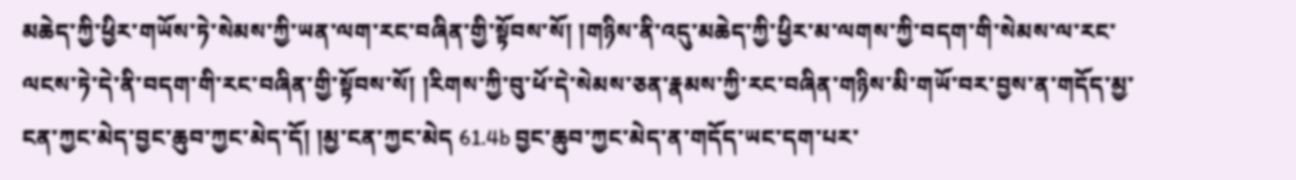མཆེད་ཀྱི་ཕྱིར་གཡོས་ཏེ་སེམས་ཀྱི་ཡན་ལག་རང་བཞིན་གྱི་སྟོབས་སོ། །གཉིས་ནི་འདུ་མཆེད་ཀྱི་ཕྱིར་མ་ལགས་ཀྱི་བདག་གི་སེམས་ལ་རང་ལངས་ཏེ་དེ་ནི་བདག་གི་རང་བཞིན་གྱི་སྟོབས་སོ། །རིགས་ཀྱི་བུ་ཕོ་དེ་སེམས་ཅན་རྣམས་ཀྱི་རང་བཞིན་གཉིས་མི་གཡོ་བར་བྱས་ན་གདོད་མྱ་ངན་ཀྱང་མེད་བྱང་ཆུབ་ཀྱང་མེད་དོ། །མྱ་ངན་ཀྱང་མེད 61.4b བྱང་ཆུབ་ཀྱང་མེད་ན་གདོད་ཡང་དག་པར་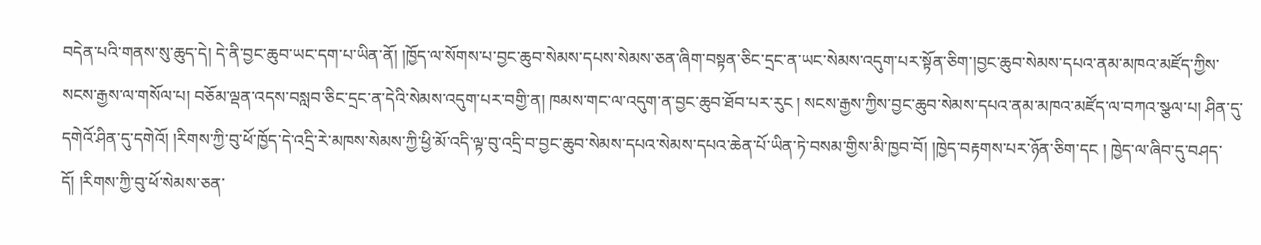བདེན་པའི་གནས་སུ་ཆུད་དེ། དེ་ནི་བྱང་ཆུབ་ཡང་དག་པ་ཡིན་ནོ། །ཁྱོད་ལ་སོགས་པ་བྱང་ཆུབ་སེམས་དཔས་སེམས་ཅན་ཞིག་བསྟན་ཅིང་དྲང་ན་ཡང་སེམས་འདུག་པར་སྟོན་ཅིག་།བྱང་ཆུབ་སེམས་དཔའ་ནམ་མཁའ་མཛོད་ཀྱིས་སངས་རྒྱས་ལ་གསོལ་པ། བཅོམ་ལྡན་འདས་བསླབ་ཅིང་དྲང་ན་དེའི་སེམས་འདུག་པར་བགྱི་ན། ཁམས་གང་ལ་འདུག་ན་བྱང་ཆུབ་ཐོབ་པར་རུང ། སངས་རྒྱས་ཀྱིས་བྱང་ཆུབ་སེམས་དཔའ་ནམ་མཁའ་མཛོད་ལ་བཀའ་སྩལ་པ། ཤིན་དུ་དགེའོ་ཤིན་དུ་དགེའོ། །རིགས་ཀྱི་བུ་ཕོ་ཁྱོད་དེ་འདྲི་རེ་མཁས་སེམས་ཀྱི་ཕྱི་མོ་འདི་ལྟ་བུ་འདྲི་བ་བྱང་ཆུབ་སེམས་དཔའ་སེམས་དཔའ་ཆེན་པོ་ཡིན་ཏེ་བསམ་གྱིས་མི་ཁྱབ་བོ། །ཁྱེད་བརྟགས་པར་ཉོན་ཅིག་དང ། ཁྱེད་ལ་ཞིབ་དུ་བཤད་དོ། །རིགས་ཀྱི་བུ་ཕོ་སེམས་ཅན་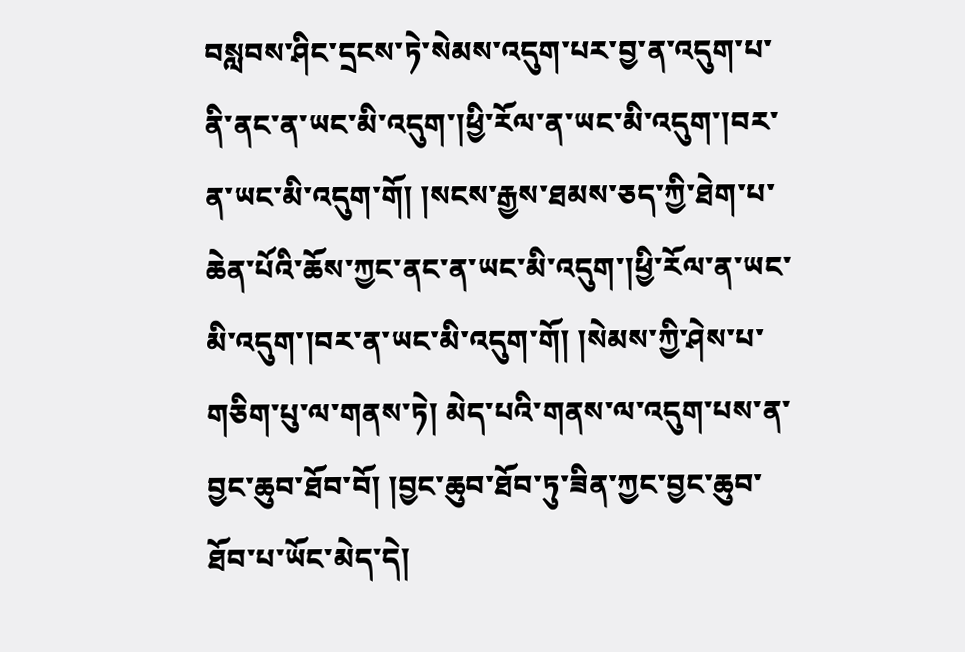བསླབས་ཤིང་དྲངས་ཏེ་སེམས་འདུག་པར་བྱ་ན་འདུག་པ་ནི་ནང་ན་ཡང་མི་འདུག་།ཕྱི་རོལ་ན་ཡང་མི་འདུག་།བར་ན་ཡང་མི་འདུག་གོ། །སངས་རྒྱས་ཐམས་ཅད་ཀྱི་ཐེག་པ་ཆེན་པོའི་ཆོས་ཀྱང་ནང་ན་ཡང་མི་འདུག་།ཕྱི་རོལ་ན་ཡང་མི་འདུག་།བར་ན་ཡང་མི་འདུག་གོ། །སེམས་ཀྱི་ཤེས་པ་གཅིག་པུ་ལ་གནས་ཏེ། མེད་པའི་གནས་ལ་འདུག་པས་ན་བྱང་ཆུབ་ཐོབ་བོ། །བྱང་ཆུབ་ཐོབ་ཏུ་ཟིན་ཀྱང་བྱང་ཆུབ་ཐོབ་པ་ཡོང་མེད་དེ།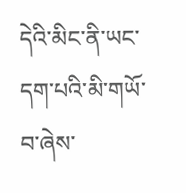དེའི་མིང་ནི་ཡང་དག་པའི་མི་གཡོ་བ་ཞེས་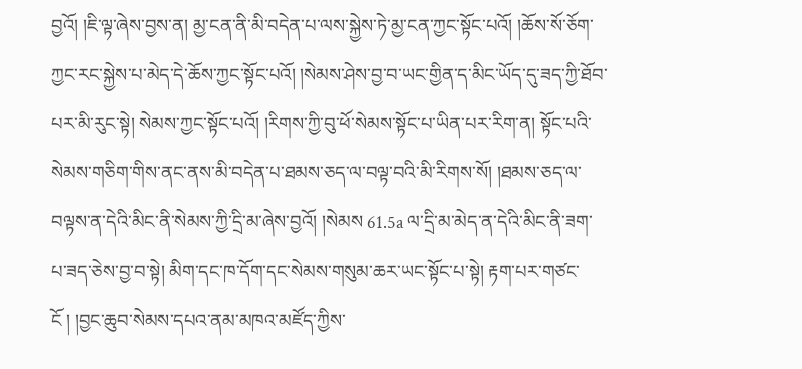བྱའོ། །ཇི་ལྟ་ཞེས་བྱས་ན། མྱ་ངན་ནི་མི་བདེན་པ་ལས་སྐྱེས་ཏེ་མྱ་ངན་ཀྱང་སྟོང་པའོ། །ཆོས་སོ་ཅོག་ཀྱང་རང་སྐྱེས་པ་མེད་དེ་ཆོས་ཀྱང་སྟོང་པའོ། །སེམས་ཤེས་བྱ་བ་ཡང་གྱིན་ད་མིང་ཡོད་དུ་ཟད་ཀྱི་ཐོབ་པར་མི་རུང་སྟེ། སེམས་ཀྱང་སྟོང་པའོ། །རིགས་ཀྱི་བུ་ཕོ་སེམས་སྟོང་པ་ཡིན་པར་རིག་ན། སྟོང་པའི་སེམས་གཅིག་གིས་ནང་ནས་མི་བདེན་པ་ཐམས་ཅད་ལ་བལྟ་བའི་མི་རིགས་སོ། །ཐམས་ཅད་ལ་བལྟས་ན་དེའི་མིང་ནི་སེམས་ཀྱི་དྲི་མ་ཞེས་བྱའོ། །སེམས 61.5a ལ་དྲི་མ་མེད་ན་དེའི་མིང་ནི་ཟག་པ་ཟད་ཅེས་བྱ་བ་སྟེ། མིག་དང་ཁ་དོག་དང་སེམས་གསུམ་ཆར་ཡང་སྟོང་པ་སྟེ། རྟག་པར་གཙང་ངོ ། །བྱང་ཆུབ་སེམས་དཔའ་ནམ་མཁའ་མཛོད་ཀྱིས་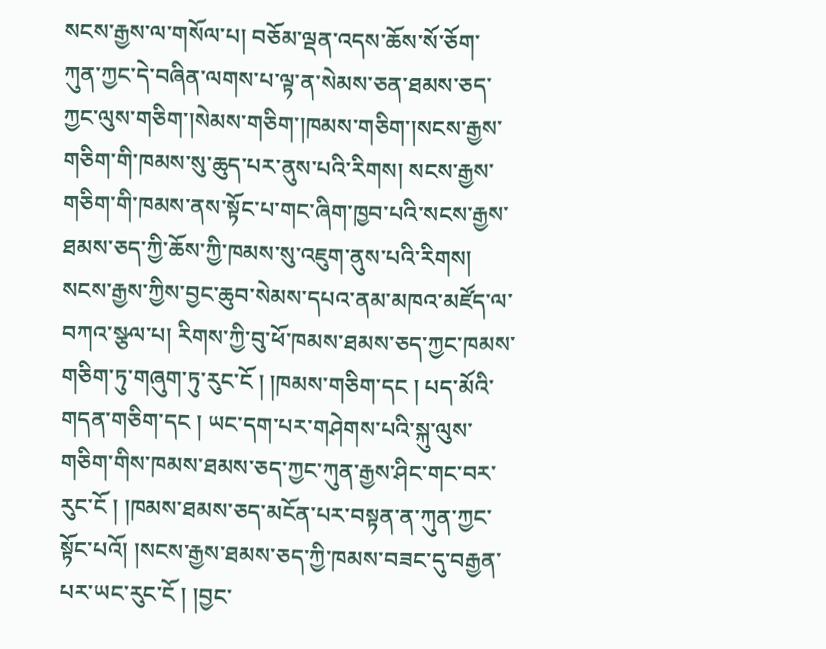སངས་རྒྱས་ལ་གསོལ་པ། བཅོམ་ལྡན་འདས་ཆོས་སོ་ཅོག་ཀུན་ཀྱང་དེ་བཞིན་ལགས་པ་ལྟ་ན་སེམས་ཅན་ཐམས་ཅད་ཀྱང་ལུས་གཅིག་།སེམས་གཅིག་།ཁམས་གཅིག་།སངས་རྒྱས་གཅིག་གི་ཁམས་སུ་ཆུད་པར་ནུས་པའི་རིགས། སངས་རྒྱས་གཅིག་གི་ཁམས་ནས་སྟོང་པ་གང་ཞིག་ཁྱབ་པའི་སངས་རྒྱས་ཐམས་ཅད་ཀྱི་ཆོས་ཀྱི་ཁམས་སུ་འཇུག་ནུས་པའི་རིགས། སངས་རྒྱས་ཀྱིས་བྱང་ཆུབ་སེམས་དཔའ་ནམ་མཁའ་མཛོད་ལ་བཀའ་སྩལ་པ། རིགས་ཀྱི་བུ་ཕོ་ཁམས་ཐམས་ཅད་ཀྱང་ཁམས་གཅིག་ཏུ་གཞུག་ཏུ་རུང་ངོ ། །ཁམས་གཅིག་དང ། པད་མོའི་གདན་གཅིག་དང ། ཡང་དག་པར་གཤེགས་པའི་སྐུ་ལུས་གཅིག་གིས་ཁམས་ཐམས་ཅད་ཀྱང་ཀུན་རྒྱས་ཤིང་གང་བར་རུང་ངོ ། །ཁམས་ཐམས་ཅད་མངོན་པར་བསྟན་ན་ཀུན་ཀྱང་སྟོང་པའོ། །སངས་རྒྱས་ཐམས་ཅད་ཀྱི་ཁམས་བཟང་དུ་བརྒྱན་པར་ཡང་རུང་ངོ ། །བྱང་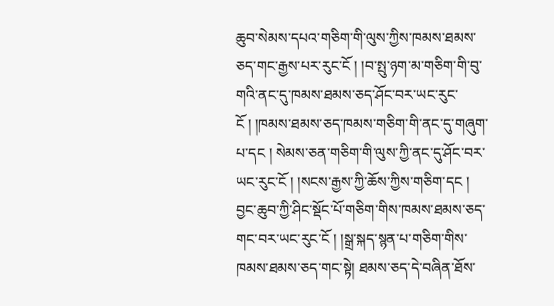ཆུབ་སེམས་དཔའ་གཅིག་གི་ལུས་ཀྱིས་ཁམས་ཐམས་ཅད་གང་རྒྱས་པར་རུང་ངོ ། །བ་སྤུ་ཉག་མ་གཅིག་གི་བུ་གའི་ནང་དུ་ཁམས་ཐམས་ཅད་ཤོང་བར་ཡང་རུང་ངོ ། །ཁམས་ཐམས་ཅད་ཁམས་གཅིག་གི་ནང་དུ་གཞུག་པ་དང ། སེམས་ཅན་གཅིག་གི་ལུས་ཀྱི་ནང་དུ་ཤོང་བར་ཡང་རུང་ངོ ། །སངས་རྒྱས་ཀྱི་ཆོས་ཀྱིས་གཅིག་དང ། བྱང་ཆུབ་ཀྱི་ཤིང་སྡོང་པོ་གཅིག་གིས་ཁམས་ཐམས་ཅད་གང་བར་ཡང་རུང་ངོ ། །སྒྲ་སྐད་སྙན་པ་གཅིག་གིས་ཁམས་ཐམས་ཅད་གང་སྟེ། ཐམས་ཅད་དེ་བཞིན་ཐོས་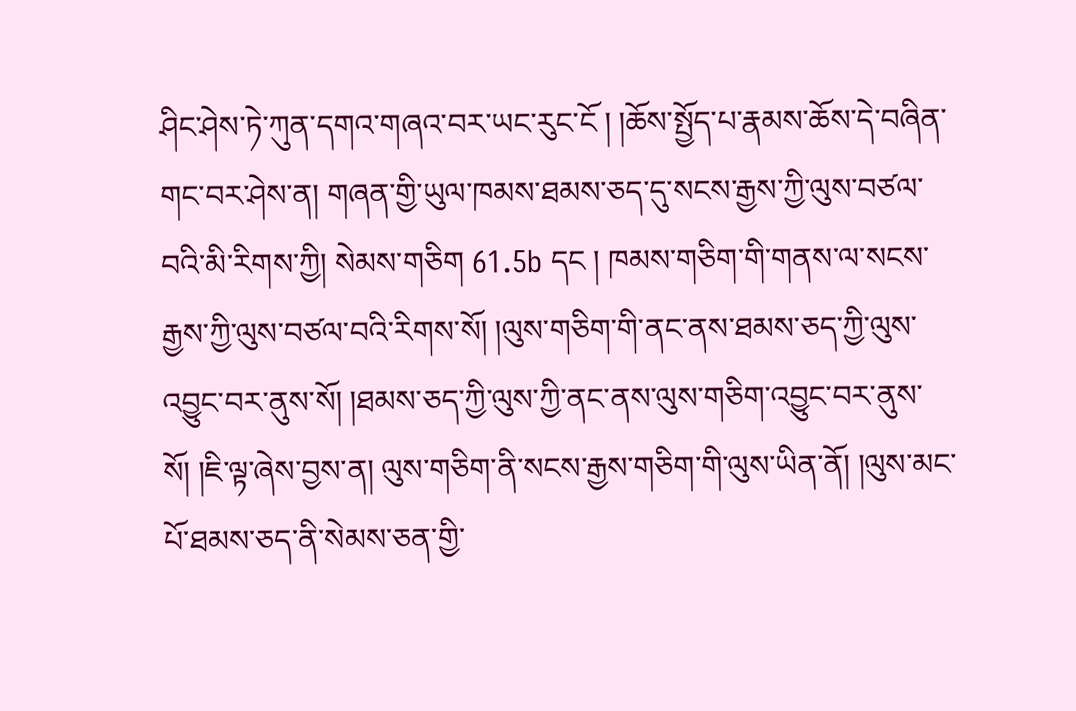ཤིང་ཤེས་ཏེ་ཀུན་དགའ་གཞའ་བར་ཡང་རུང་ངོ ། །ཆོས་སྤྱོད་པ་རྣམས་ཆོས་དེ་བཞིན་གང་བར་ཤེས་ན། གཞན་གྱི་ཡུལ་ཁམས་ཐམས་ཅད་དུ་སངས་རྒྱས་ཀྱི་ལུས་བཙལ་བའི་མི་རིགས་ཀྱི། སེམས་གཅིག 61.5b དང ། ཁམས་གཅིག་གི་གནས་ལ་སངས་རྒྱས་ཀྱི་ལུས་བཙལ་བའི་རིགས་སོ། །ལུས་གཅིག་གི་ནང་ནས་ཐམས་ཅད་ཀྱི་ལུས་འབྱུང་བར་ནུས་སོ། །ཐམས་ཅད་ཀྱི་ལུས་ཀྱི་ནང་ནས་ལུས་གཅིག་འབྱུང་བར་ནུས་སོ། །ཇི་ལྟ་ཞེས་བྱས་ན། ལུས་གཅིག་ནི་སངས་རྒྱས་གཅིག་གི་ལུས་ཡིན་ནོ། །ལུས་མང་པོ་ཐམས་ཅད་ནི་སེམས་ཅན་གྱི་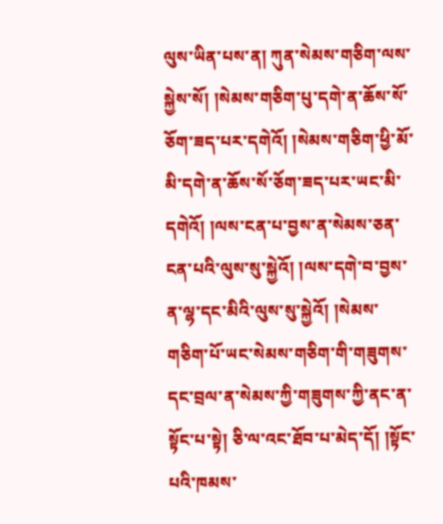ལུས་ཡིན་པས་ན། ཀུན་སེམས་གཅིག་ལས་སྐྱེས་སོ། །སེམས་གཅིག་པུ་དགེ་ན་ཆོས་སོ་ཅོག་ཟད་པར་དགེའོ། །སེམས་གཅིག་ཕྱི་མོ་མི་དགེ་ན་ཆོས་སོ་ཅོག་ཟད་པར་ཡང་མི་དགེའོ། །ལས་ངན་པ་བྱས་ན་སེམས་ཅན་ངན་པའི་ལུས་སུ་སྐྱེའོ། །ལས་དགེ་བ་བྱས་ན་ལྷ་དང་མིའི་ལུས་སུ་སྐྱེའོ། །སེམས་གཅིག་པོ་ཡང་སེམས་གཅིག་གི་གཟུགས་དང་བྲལ་ན་སེམས་ཀྱི་གཟུགས་ཀྱི་ནང་ན་སྟོང་པ་སྟེ། ཅི་ལ་འང་ཐོབ་པ་མེད་དོ། །སྟོང་པའི་ཁམས་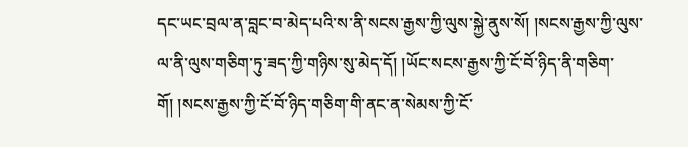དང་ཡང་བྲལ་ན་བླང་བ་མེད་པའི་ས་ནི་སངས་རྒྱས་ཀྱི་ལུས་སྐྱེ་ནུས་སོ། །སངས་རྒྱས་ཀྱི་ལུས་ལ་ནི་ལུས་གཅིག་ཏུ་ཟད་ཀྱི་གཉིས་སུ་མེད་དོ། །ཡོང་སངས་རྒྱས་ཀྱི་ངོ་བོ་ཉིད་ནི་གཅིག་གོ། །སངས་རྒྱས་ཀྱི་ངོ་བོ་ཉིད་གཅིག་གི་ནང་ན་སེམས་ཀྱི་ངོ་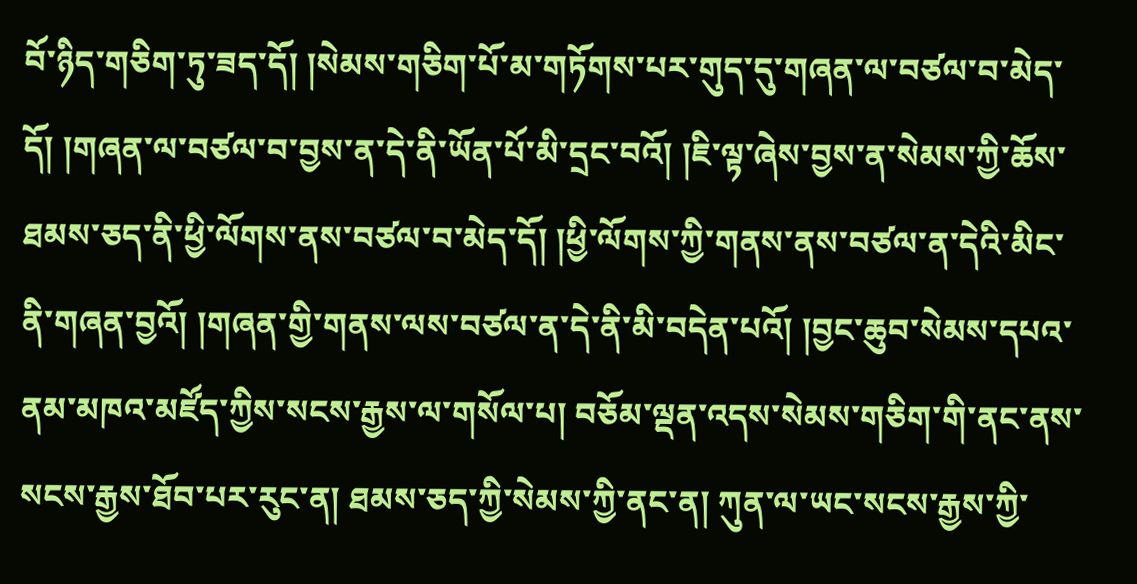བོ་ཉིད་གཅིག་ཏུ་ཟད་དོ། །སེམས་གཅིག་པོ་མ་གཏོགས་པར་གུད་དུ་གཞན་ལ་བཙལ་བ་མེད་དོ། །གཞན་ལ་བཙལ་བ་བྱས་ན་དེ་ནི་ཡོན་པོ་མི་དྲང་བའོ། །ཇི་ལྟ་ཞེས་བྱས་ན་སེམས་ཀྱི་ཆོས་ཐམས་ཅད་ནི་ཕྱི་ལོགས་ནས་བཙལ་བ་མེད་དོ། །ཕྱི་ལོགས་ཀྱི་གནས་ནས་བཙལ་ན་དེའི་མིང་ནི་གཞན་བྱའོ། །གཞན་གྱི་གནས་ལས་བཙལ་ན་དེ་ནི་མི་བདེན་པའོ། །བྱང་ཆུབ་སེམས་དཔའ་ནམ་མཁའ་མཛོད་ཀྱིས་སངས་རྒྱས་ལ་གསོལ་པ། བཅོམ་ལྡན་འདས་སེམས་གཅིག་གི་ནང་ནས་སངས་རྒྱས་ཐོབ་པར་རུང་ན། ཐམས་ཅད་ཀྱི་སེམས་ཀྱི་ནང་ན། ཀུན་ལ་ཡང་སངས་རྒྱས་ཀྱི་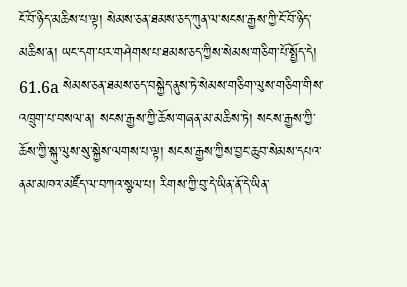ངོ་བོ་ཉིད་མཆིས་པ་ལྟ། སེམས་ཅན་ཐམས་ཅད་ཀུན་ལ་སངས་རྒྱས་ཀྱི་ངོ་བོ་ཉིད་མཆིས་ན། ཡང་དག་པར་གཤེགས་པ་ཐམས་ཅད་ཀྱིས་སེམས་གཅིག་པོ་སྤྱོད་དེ། 61.6a སེམས་ཅན་ཐམས་ཅད་བསྐྱེད་ནུས་ཏེ་སེམས་གཅིག་ལུས་གཅིག་གིས་འཁྲུག་པ་བསལ་ན། སངས་རྒྱས་ཀྱི་ཆོས་གཞན་མ་མཆིས་ཏེ། སངས་རྒྱས་ཀྱི་ཆོས་ཀྱི་སྐུ་ལུས་སུ་སྐྱེས་ལགས་པ་ལྟ། སངས་རྒྱས་ཀྱིས་བྱང་ཆུབ་སེམས་དཔའ་ནམ་མཁའ་མཛོད་ལ་བཀའ་སྩལ་པ། རིགས་ཀྱི་བུ་དེ་ཡིན་ནོ་དེ་ཡིན་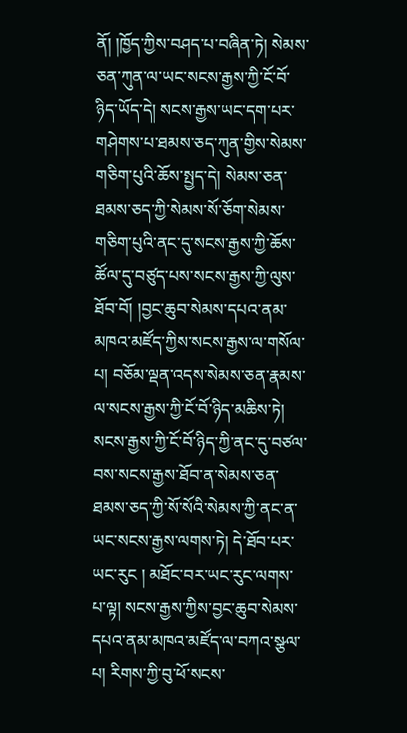ནོ། །ཁྱོད་ཀྱིས་བཤད་པ་བཞིན་ཏེ། སེམས་ཅན་ཀུན་ལ་ཡང་སངས་རྒྱས་ཀྱི་ངོ་བོ་ཉིད་ཡོད་དེ། སངས་རྒྱས་ཡང་དག་པར་གཤེགས་པ་ཐམས་ཅད་ཀུན་གྱིས་སེམས་གཅིག་པུའི་ཆོས་སྤྱད་དེ། སེམས་ཅན་ཐམས་ཅད་ཀྱི་སེམས་སོ་ཅོག་སེམས་གཅིག་པུའི་ནང་དུ་སངས་རྒྱས་ཀྱི་ཆོས་ཚོལ་དུ་བཙུད་པས་སངས་རྒྱས་ཀྱི་ལུས་ཐོབ་བོ། །བྱང་ཆུབ་སེམས་དཔའ་ནམ་མཁའ་མཛོད་ཀྱིས་སངས་རྒྱས་ལ་གསོལ་པ། བཅོམ་ལྡན་འདས་སེམས་ཅན་རྣམས་ལ་སངས་རྒྱས་ཀྱི་ངོ་བོ་ཉིད་མཆིས་ཏེ། སངས་རྒྱས་ཀྱི་ངོ་བོ་ཉིད་ཀྱི་ནང་དུ་བཙལ་བས་སངས་རྒྱས་ཐོབ་ན་སེམས་ཅན་ཐམས་ཅད་ཀྱི་སོ་སོའི་སེམས་ཀྱི་ནང་ན་ཡང་སངས་རྒྱས་ལགས་ཏེ། དེ་ཐོབ་པར་ཡང་རུང ། མཐོང་བར་ཡང་རུང་ལགས་པ་ལྟ། སངས་རྒྱས་ཀྱིས་བྱང་ཆུབ་སེམས་དཔའ་ནམ་མཁའ་མཛོད་ལ་བཀའ་སྩལ་པ། རིགས་ཀྱི་བུ་ཕོ་སངས་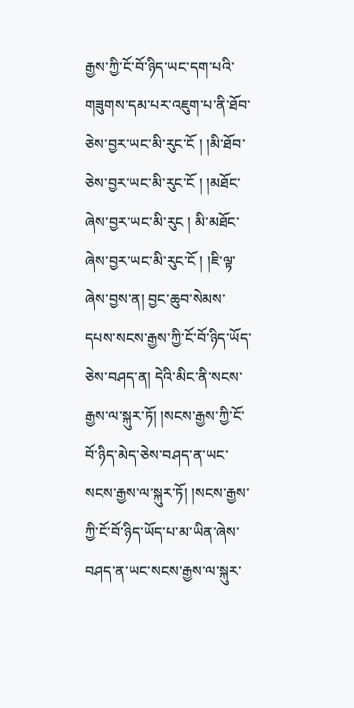རྒྱས་ཀྱི་ངོ་བོ་ཉིད་ཡང་དག་པའི་གཟུགས་དམ་པར་འཇུག་པ་ནི་ཐོབ་ཅེས་བྱར་ཡང་མི་རུང་ངོ ། །མི་ཐོབ་ཅེས་བྱར་ཡང་མི་རུང་ངོ ། །མཐོང་ཞེས་བྱར་ཡང་མི་རུང ། མི་མཐོང་ཞེས་བྱར་ཡང་མི་རུང་ངོ ། །ཇི་ལྟ་ཞེས་བྱས་ན། བྱང་ཆུབ་སེམས་དཔས་སངས་རྒྱས་ཀྱི་ངོ་བོ་ཉིད་ཡོད་ཅེས་བཤད་ན། དེའི་མིང་ནི་སངས་རྒྱས་ལ་སྐུར་ཏོ། །སངས་རྒྱས་ཀྱི་ངོ་བོ་ཉིད་མེད་ཅེས་བཤད་ན་ཡང་སངས་རྒྱས་ལ་སྐུར་ཏོ། །སངས་རྒྱས་ཀྱི་ངོ་བོ་ཉིད་ཡོད་པ་མ་ཡིན་ཞེས་བཤད་ན་ཡང་སངས་རྒྱས་ལ་སྐུར་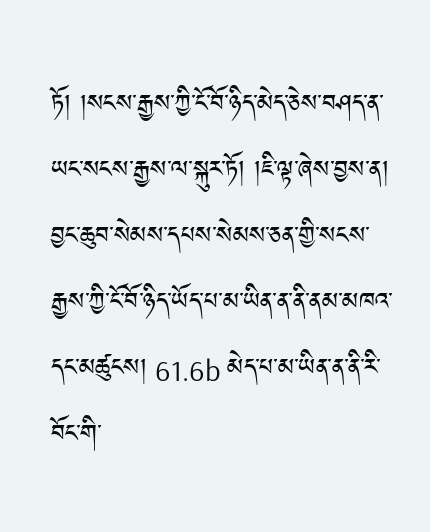ཏོ། །སངས་རྒྱས་ཀྱི་ངོ་བོ་ཉིད་མེད་ཅེས་བཤད་ན་ཡང་སངས་རྒྱས་ལ་སྐུར་ཏོ། །ཇི་ལྟ་ཞེས་བྱས་ན། བྱང་ཆུབ་སེམས་དཔས་སེམས་ཅན་གྱི་སངས་རྒྱས་ཀྱི་ངོ་བོ་ཉིད་ཡོད་པ་མ་ཡིན་ན་ནི་ནམ་མཁའ་དང་མཚུངས། 61.6b མེད་པ་མ་ཡིན་ན་ནི་རི་བོང་གི་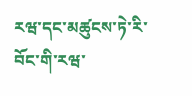རཝ་དང་མཚུངས་ཏེ་རི་བོང་གི་རཝ་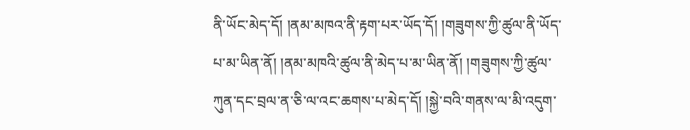ནི་ཡོང་མེད་དོ། །ནམ་མཁའ་ནི་རྟག་པར་ཡོད་དོ། །གཟུགས་ཀྱི་ཚུལ་ནི་ཡོད་པ་མ་ཡིན་ནོ། །ནམ་མཁའི་ཚུལ་ནི་མེད་པ་མ་ཡིན་ནོ། །གཟུགས་ཀྱི་ཚུལ་ཀུན་དང་བྲལ་ན་ཅི་ལ་འང་ཆགས་པ་མེད་དོ། །སྐྱེ་བའི་གནས་ལ་མི་འདུག་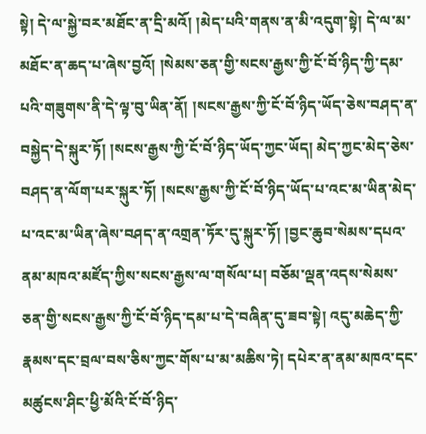སྟེ། དེ་ལ་སྐྱེ་བར་མཐོང་ན་དྲི་མའོ། །མེད་པའི་གནས་ན་མི་འདུག་སྟེ། དེ་ལ་མ་མཐོང་ན་ཆད་པ་ཞེས་བྱའོ། །སེམས་ཅན་གྱི་སངས་རྒྱས་ཀྱི་ངོ་བོ་ཉིད་ཀྱི་དམ་པའི་གཟུགས་ནི་དེ་ལྟ་བུ་ཡིན་ནོ། །སངས་རྒྱས་ཀྱི་ངོ་བོ་ཉིད་ཡོད་ཅེས་བཤད་ན་བསྐྱེད་དེ་སྐུར་ཏོ། །སངས་རྒྱས་ཀྱི་ངོ་བོ་ཉིད་ཡོད་ཀྱང་ཡོད། མེད་ཀྱང་མེད་ཅེས་བཤད་ན་ལོག་པར་སྐུར་ཏོ། །སངས་རྒྱས་ཀྱི་ངོ་བོ་ཉིད་ཡོད་པ་འང་མ་ཡིན་མེད་པ་འང་མ་ཡིན་ཞེས་བཤད་ན་འགྲན་ཏོར་དུ་སྐུར་ཏོ། །བྱང་ཆུབ་སེམས་དཔའ་ནམ་མཁའ་མཛོད་ཀྱིས་སངས་རྒྱས་ལ་གསོལ་པ། བཅོམ་ལྡན་འདས་སེམས་ཅན་གྱི་སངས་རྒྱས་ཀྱི་ངོ་བོ་ཉིད་དམ་པ་དེ་བཞིན་དུ་ཟབ་སྟེ། འདུ་མཆེད་ཀྱི་རྣམས་དང་བྲལ་བས་ཅིས་ཀྱང་གོས་པ་མ་མཆིས་ཏེ། དཔེར་ན་ནམ་མཁའ་དང་མཚུངས་ཤིང་ཕྱི་མོའི་ངོ་བོ་ཉིད་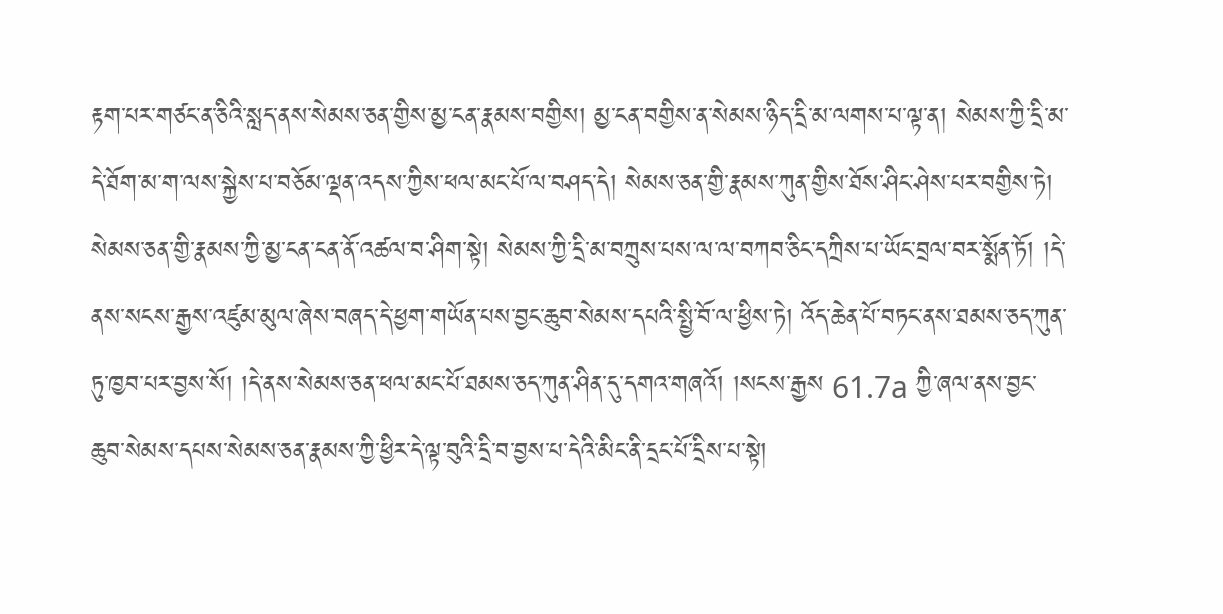རྟག་པར་གཙང་ན་ཅིའི་སླད་ནས་སེམས་ཅན་གྱིས་མྱ་ངན་རྣམས་བགྱིས། མྱ་ངན་བགྱིས་ན་སེམས་ཉིད་དྲི་མ་ལགས་པ་ལྟ་ན། སེམས་ཀྱི་དྲི་མ་དེ་ཐོག་མ་ག་ལས་སྐྱེས་པ་བཅོམ་ལྡན་འདས་ཀྱིས་ཕལ་མང་པོ་ལ་བཤད་དེ། སེམས་ཅན་གྱི་རྣམས་ཀུན་གྱིས་ཐོས་ཤིང་ཤེས་པར་བགྱིས་ཏེ། སེམས་ཅན་གྱི་རྣམས་ཀྱི་མྱ་ངན་ངན་ནོ་འཚལ་བ་ཤིག་སྟེ། སེམས་ཀྱི་དྲི་མ་བཀྲུས་པས་ལ་ལ་བཀབ་ཅིང་དཀྲིས་པ་ཡོང་བྲལ་བར་སྨོན་ཏོ། །དེ་ནས་སངས་རྒྱས་འཛུམ་མུལ་ཞེས་བཞད་དེ་ཕྱག་གཡོན་པས་བྱང་ཆུབ་སེམས་དཔའི་སྤྱི་བོ་ལ་ཕྱིས་ཏེ། འོད་ཆེན་པོ་བཏང་ནས་ཐམས་ཅད་ཀུན་ཏུ་ཁྱབ་པར་བྱས་སོ། །དེ་ནས་སེམས་ཅན་ཕལ་མང་པོ་ཐམས་ཅད་ཀུན་ཤིན་དུ་དགའ་གཞའོ། །སངས་རྒྱས 61.7a ཀྱི་ཞལ་ནས་བྱང་ཆུབ་སེམས་དཔས་སེམས་ཅན་རྣམས་ཀྱི་ཕྱིར་དེ་ལྟ་བུའི་དྲི་བ་བྱས་པ་དེའི་མིང་ནི་དྲང་པོ་དྲིས་པ་སྟེ།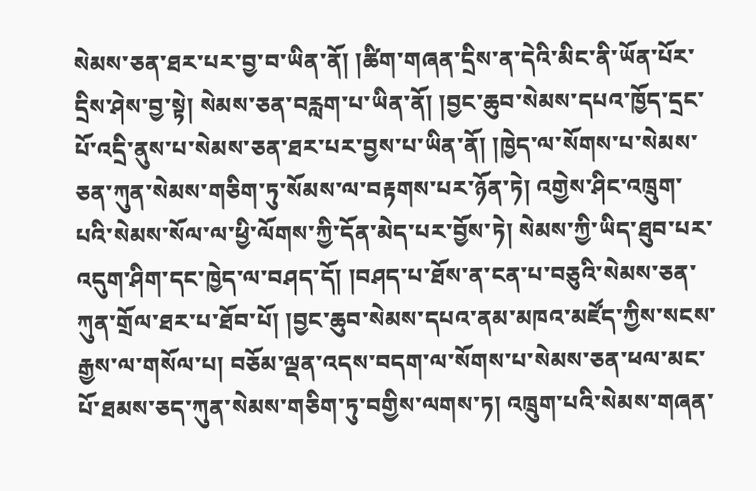སེམས་ཅན་ཐར་པར་བྱ་བ་ཡིན་ནོ། །ཚིག་གཞན་དྲིས་ན་དེའི་མིང་ནི་ཡོན་པོར་དྲིས་ཤེས་བྱ་སྟེ། སེམས་ཅན་བརླག་པ་ཡིན་ནོ། །བྱང་ཆུབ་སེམས་དཔའ་ཁྱོད་དྲང་པོ་འདྲི་ནུས་པ་སེམས་ཅན་ཐར་པར་བྱས་པ་ཡིན་ནོ། །ཁྱེད་ལ་སོགས་པ་སེམས་ཅན་ཀུན་སེམས་གཅིག་ཏུ་སོམས་ལ་བརྟགས་པར་ཉོན་ཏེ། འགྱེས་ཤིང་འཁྲུག་པའི་སེམས་སོལ་ལ་ཕྱི་ལོགས་ཀྱི་དོན་མེད་པར་བྱོས་ཏེ། སེམས་ཀྱི་ཡིད་ཐུབ་པར་འདུག་ཤིག་དང་ཁྱེད་ལ་བཤད་དོ། །བཤད་པ་ཐོས་ན་ངན་པ་བཅུའི་སེམས་ཅན་ཀུན་གྲོལ་ཐར་པ་ཐོབ་པོ། །བྱང་ཆུབ་སེམས་དཔའ་ནམ་མཁའ་མཛོད་ཀྱིས་སངས་རྒྱས་ལ་གསོལ་པ། བཅོམ་ལྡན་འདས་བདག་ལ་སོགས་པ་སེམས་ཅན་ཕལ་མང་པོ་ཐམས་ཅད་ཀུན་སེམས་གཅིག་ཏུ་བགྱིས་ལགས་ཏ། འཁྲུག་པའི་སེམས་གཞན་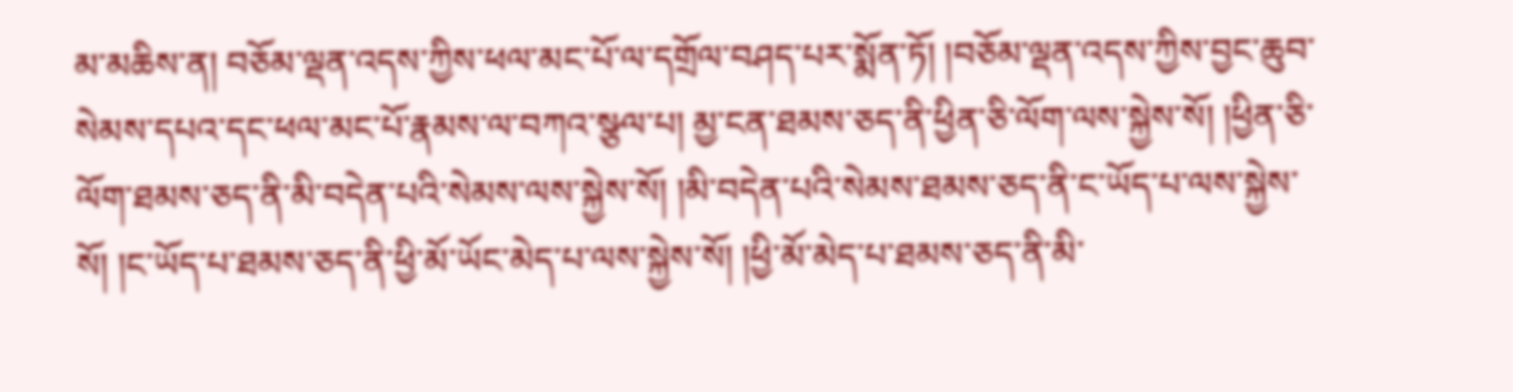མ་མཆིས་ན། བཅོམ་ལྡན་འདས་ཀྱིས་ཕལ་མང་པོ་ལ་དགྲོལ་བཤད་པར་སྨོན་ཏོ། །བཅོམ་ལྡན་འདས་ཀྱིས་བྱང་ཆུབ་སེམས་དཔའ་དང་ཕལ་མང་པོ་རྣམས་ལ་བཀའ་སྩལ་པ། མྱ་ངན་ཐམས་ཅད་ནི་ཕྱིན་ཅི་ལོག་ལས་སྐྱེས་སོ། །ཕྱིན་ཅི་ལོག་ཐམས་ཅད་ནི་མི་བདེན་པའི་སེམས་ལས་སྐྱེས་སོ། །མི་བདེན་པའི་སེམས་ཐམས་ཅད་ནི་ང་ཡོད་པ་ལས་སྐྱེས་སོ། །ང་ཡོད་པ་ཐམས་ཅད་ནི་ཕྱི་མོ་ཡོང་མེད་པ་ལས་སྐྱེས་སོ། །ཕྱི་མོ་མེད་པ་ཐམས་ཅད་ནི་མི་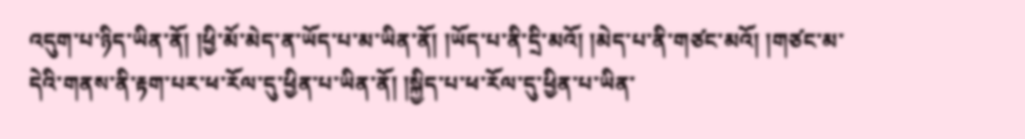འདུག་པ་ཉིད་ཡིན་ནོ། །ཕྱི་མོ་མེད་ན་ཡོད་པ་མ་ཡིན་ནོ། །ཡོད་པ་ནི་དྲི་མའོ། །མེད་པ་ནི་གཙང་མའོ། །གཙང་མ་དེའི་གནས་ནི་རྟག་པར་ཕ་རོལ་དུ་ཕྱིན་པ་ཡིན་ནོ། །སྐྱིད་པ་ཕ་རོལ་དུ་ཕྱིན་པ་ཡིན་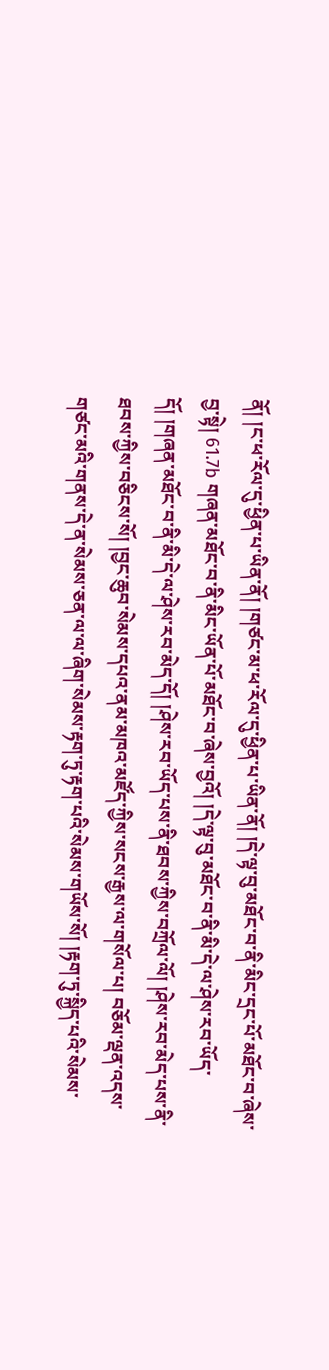ནོ། །ང་ཕ་རོལ་དུ་ཕྱིན་པ་ཡིན་ནོ། །གཙང་མ་ཕ་རོལ་དུ་ཕྱིན་པ་ཡིན་ནོ། །དེ་ལྟ་བུ་མཐོང་བ་ནི་མིང་དྲང་པོ་མཐོང་བ་ཞེས་བྱ་སྟེ། 61.7b གཞན་མཐོང་བ་ནི་མིང་ཡོན་པོ་མཐོང་བ་ཞེས་བྱའོ། །དེ་ལྟ་བུ་མཐོང་བ་ནི་མི་དེ་ལ་ཤེས་རབ་ཡོད་དོ། །གཞན་མཐོང་བ་ནི་མི་དེ་ལ་ཤེས་རབ་མེད་དོ། །ཤེས་རབ་ཡོད་པས་ནི་ཐབས་ཀྱིས་བཀྲོལ་ལོ། །ཤེས་རབ་མེད་པས་ནི་ཐབས་ཀྱིས་བཅིངས་སོ། །བྱང་ཆུབ་སེམས་དཔའ་ནམ་མཁའ་མཛོད་ཀྱིས་སངས་རྒྱས་ལ་གསོལ་པ། བཅོམ་ལྡན་འདས་གཙང་མའི་གནས་དེ་ན་སེམས་ཅན་ལ་ལ་ཞིག་སེམས་རྟག་ཏུ་རྟག་པའི་སེམས་གཡོས་སོ། །རྟག་ཏུ་སྐྱིད་པའི་སེམས་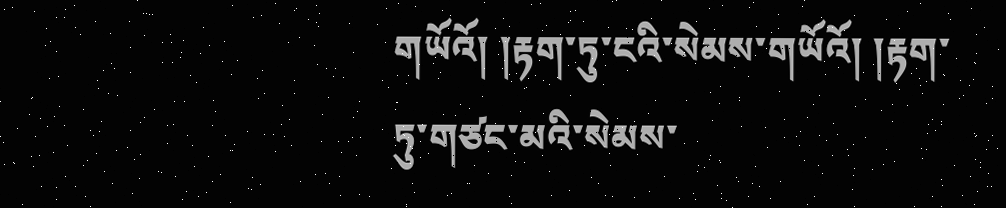གཡོའོ། །རྟག་ཏུ་ངའི་སེམས་གཡོའོ། །རྟག་ཏུ་གཙང་མའི་སེམས་